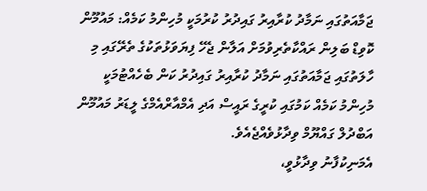ޖަމާއަތުގައި ނަމާދު ކުރާއިރު ގައިދުރު ކުރުމަކީ މުހިންމު ކަމެއް: މައުމޫން
ކޮވިޑް ބަލިން ރައްކާތެރިވުމަށް އަލާން ޖެހޭ ފިޔަވަޅުތަކުގެ ތެރޭގައި މި ހާލަތުގައި ޖަމާއަތުގައި ނަމާދު ކުރާއިރު ގައިދުރު ކަން ބެހެއްޓުމަކީ މުހިންމު ކަމެއް ކަމުގައި ކުރީގެ ރައީސް އަދި އެމްއާރްއެމްގެ ލީޑަރު މައުމޫން އަބްދުލް ގައްޔޫމް ވިދާޅުވެއްޖެއެވެ.
އެމަނިކުފާނު ވިދާޅުވީ،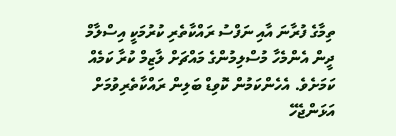ތިމާގެ ފުރާނަ އާއި ނަފްސު ރައްކާތެރި ކުރުމަކީ އިސްލާމް ދީން އެންމެހާ މުސްލިމުންގެ މައްޗަށް ލާޒިމް ކުރާ ކަމެއް ކަމަށެވެ. އެހެންކަމުން ކޮވިޑް ބަލިން ރައްކާތެރިވުމަށް އަޅަންޖެހޭ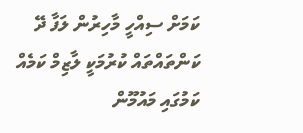ކަމަށް ސިއްހީ މާހިރުން ލަފާ ދޭ ކަންތައްތައް ކުރުމަކީ ލާޒިމް ކަމެއް ކަމުގައި މައުމޫން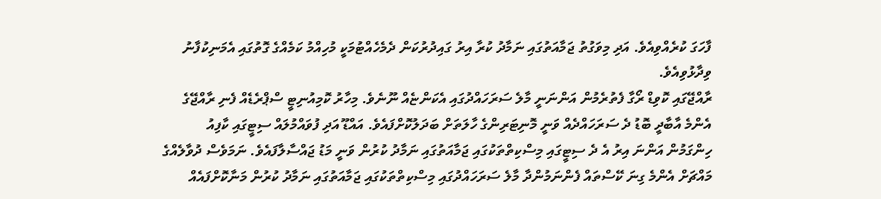ފާހަގަ ކުރެއްވިއެވެ. އަދި މިވަގުތު ޖަމާއަތުގައި ނަމާދު ކުރާ އިރު ގައިދުރުކަން ދެމެހެއްޓުމަކީ މުހިއްމު ކަމެއްގެ ގޮތުގައި އެމަނިކުފާނު ވިދާޅުވިއެވެ.
ރާއްޖޭގައި ކޮވިޑް ރޯގާ ފެތުރެމުން އަންނަނީ މާލެ ސަރަހައްދުގައި އެކަންޏެއް ނޫނެވެ. މިހާރު ކޮމިއުނިޓީ ސްޕްރެޑެއް ފެނި ރާއްޖޭގެ އެންމެ އާބާދީ ބޮޑު ދެ ސަރަހައްދެއް ވަނީ މޮނިޓަރިންގެ ހާލަތަށް ބަދަލުކޮށްފައެވެ. އައްޑޫ އަދި ފުވައްމުލައް ސިޓީގައި ކާފިއު ހިންގަމުން އަންނަ އިރު އެ ދެ ސިޓީގައި މިސްކިތްތަކުގައި ޖަމާއަތުގައި ނަމާދު ކުރުން ވަނީ މަޑު ޖައްސާލާފައެވެ. ނަމަވެސް ދުވާލެއްގެ މައްޗަށް އެންމެ ގިނަ ކޭސްތައް ފެންނަމުންދާ މާލެ ސަރަހައްދުގައި މިސްކިތްތަކުގައި ޖަމާއަތުގައި ނަމާދު ކުރުން މަނާކޮށްފައެއް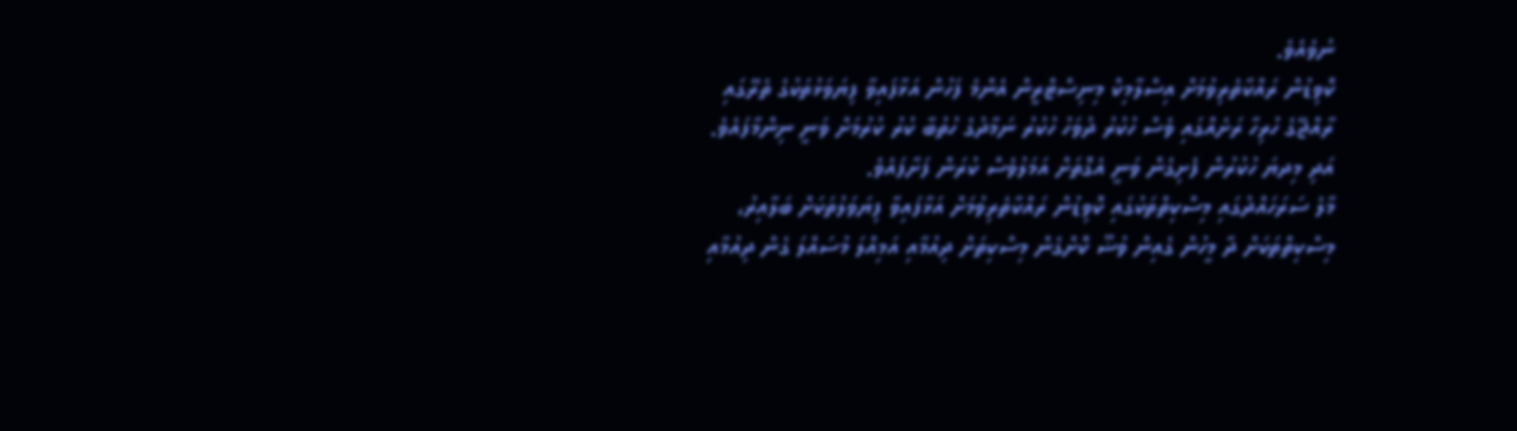ނުވެއެވެ.
ކޮވިޑުން ރައްކާތެރިވުމަށް އިސްލާމިކް މިނިސްޓްރީން އެންމެ ފަހުން އަޅާފައިވާ ފިޔަވަޅުތަކުގެ ތެރޭގައި ރާއްޖޭގެ ހުރިހާ ރަށެއްގައި ވެސް ހުކުރު ދުވަހު ހުކުރު ނަމާދުގެ ހުތުބާ ކުރު ކުރުމަށް ވަނީ ނިންމާފައެވެ. އަދި މިދޔަ ހުކުރުން ފެށިގެން ވަނީ އެގޮތަށް އަމަލުވެސް ކުރަން ފަށާފައެވެ.
މާލެ ސަރަހައްދުގައި މިސްކިތްތަކުގައި ކޮވިޑުން ރައްކާތެރިވުމަށް އަޅާފައިވާ ފިޔަވަލުތަކަށް ބަލާއިރު، މިސްކިތްތަކަށް ދާ މީހުން ގެއިން ވުޟޫ ކޮށްގެން މިސްކިތަށް ދިއުމާއި އަމިއްލަ މުސައްލަ ގެން ދިއުމާއި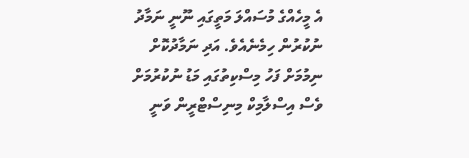އެ މީހެއްގެ މުސައްލަ މަތީގައި ނޫނީ ނަމާދު ނުކުރުން ހިމެނެއެވެ. އަދި ނަމާދުކޮށް ނިމުމަށް ފަހު މިސްކިތުގައި މަޑު ނުކުރުމަށް ވެސް އިސްލާމިކް މިނިސްޓްރީން ވަނީ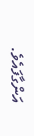އަންގާފައެވެ.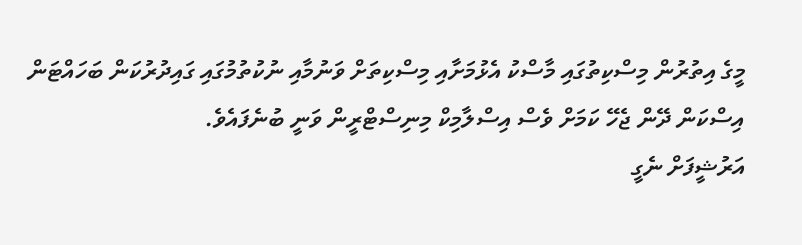މީގެ އިތުރުން މިސްކިތުގައި މާސްކު އެޅުމަށާއި މިސްކިތަށް ވަނުމާއި ނުކުތުމުގައި ގައިދުރުކަން ބަހައްޓަން އިސްކަން ދޭން ޖެހޭ ކަމަށް ވެސް އިސްލާމިކް މިނިސްޓްރީން ވަނީ ބުނެފައެވެ.
އަރުޝީފަށް ނެގީ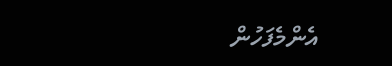އެންމެފަހުން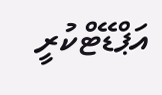އަޕްޑޭޓްކުރީ